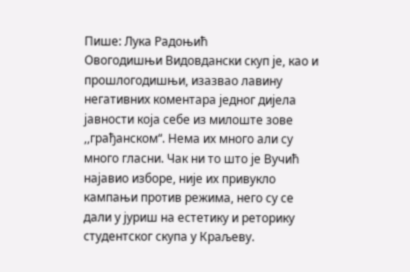Пише: Лука Радоњић
Овогодишњи Видовдански скуп је, као и прошлогодишњи, изазвао лавину негативних коментара једног дијела јавности која себе из милоште зове ,,грађанском“. Нема их много али су много гласни. Чак ни то што је Вучић најавио изборе, није их привукло кампањи против режима, него су се дали у јуриш на естетику и реторику студентског скупа у Краљеву.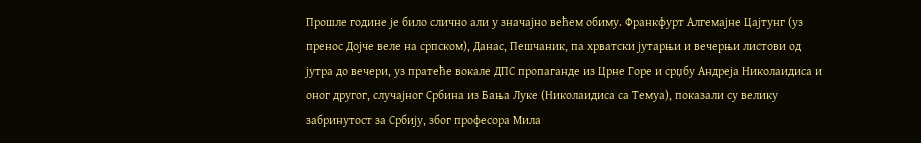Прошле године је било слично али у значајно већем обиму. Франкфурт Алгемајне Цајтунг (уз пренос Дојче веле на српском), Данас, Пешчаник, па хрватски јутарњи и вечерњи листови од јутра до вечери, уз пратеће вокале ДПС пропаганде из Црне Горе и срџбу Андреја Николаидиса и оног другог, случајног Србина из Бања Луке (Николаидиса са Темуа), показали су велику забринутост за Србију, због професора Мила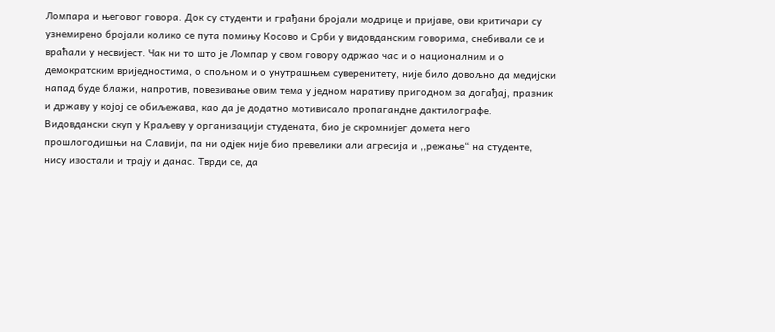Ломпара и његовог говора. Док су студенти и грађани бројали модрице и пријаве, ови критичари су узнемирено бројали колико се пута помињу Косово и Срби у видовданским говорима, снебивали се и враћали у несвијест. Чак ни то што је Ломпар у свом говору одржао час и о националним и о демократским вриједностима, о спољном и о унутрашњем суверенитету, није било довољно да медијски напад буде блажи, напротив, повезивање овим тема у једном наративу пригодном за догађај, празник и државу у којој се обиљежава, као да је додатно мотивисало пропагандне дактилографе.
Видовдански скуп у Краљеву у организацији студената, био је скромнијег домета него прошлогодишњи на Славији, па ни одјек није био превелики али агресија и ,,режање“ на студенте, нису изостали и трају и данас. Тврди се, да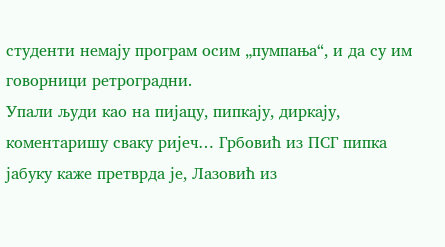студенти немају програм осим „пумпања“, и да су им говорници ретроградни.
Упали људи као на пијацу, пипкају, диркају, коментаришу сваку ријеч… Грбовић из ПСГ пипка јабуку каже претврда је, Лазовић из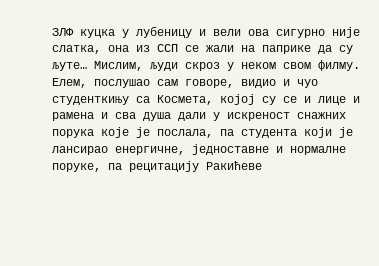ЗЛФ куцка у лубеницу и вели ова сигурно није слатка, она из ССП се жали на паприке да су љуте… Мислим, људи скроз у неком свом филму. Елем, послушао сам говоре, видио и чуо студенткињу са Космета, којој су се и лице и рамена и сва душа дали у искреност снажних порука које је послала, па студента који је лансирао енергичне, једноставне и нормалне поруке, па рецитацију Ракићеве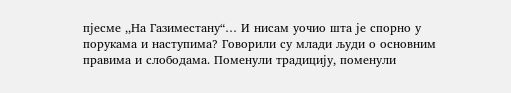пјесме ,,На Газиместану“… И нисам уочио шта је спорно у порукама и наступима? Говорили су млади људи о основним правима и слободама. Поменули традицију, поменули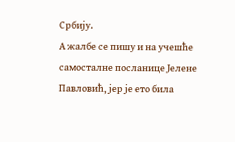Србију.
А жалбе се пишу и на учешће самосталне посланице Јелене Павловић, јер је ето била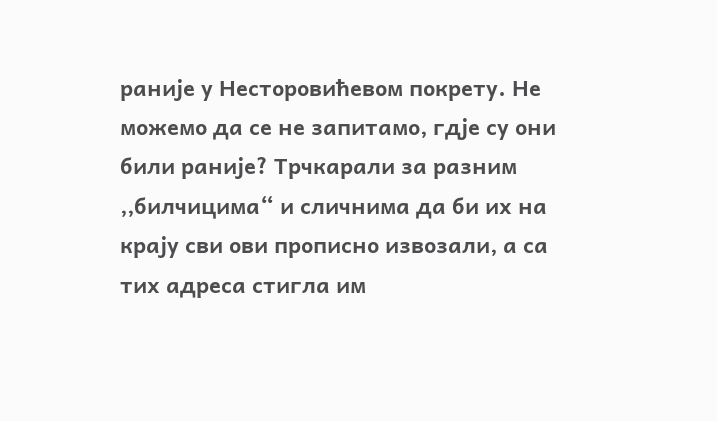раније у Несторовићевом покрету. Не можемо да се не запитамо, гдје су они били раније? Трчкарали за разним ,,билчицима“ и сличнима да би их на крају сви ови прописно извозали, а са тих адреса стигла им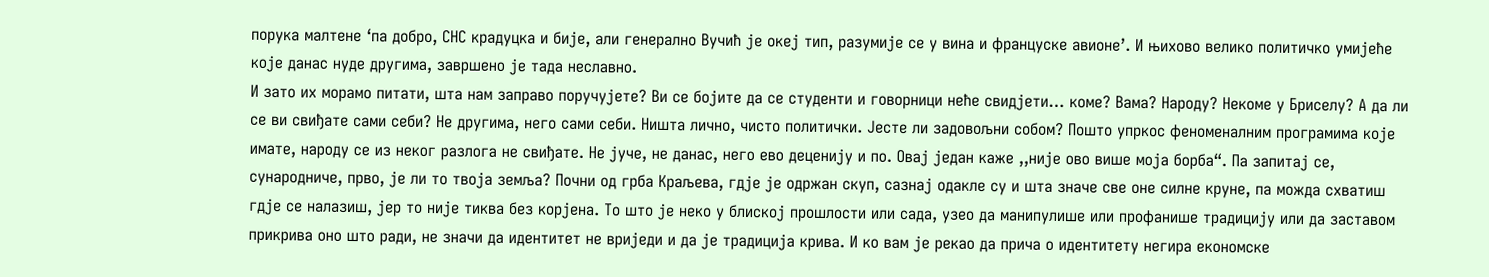порука малтене ‘па добро, СНС крадуцка и бије, али генерално Вучић је океј тип, разумије се у вина и француске авионе’. И њихово велико политичко умијеће које данас нуде другима, завршено је тада неславно.
И зато их морамо питати, шта нам заправо поручујете? Ви се бојите да се студенти и говорници неће свидјети… коме? Вама? Народу? Некоме у Бриселу? А да ли се ви свиђате сами себи? Не другима, него сами себи. Ништа лично, чисто политички. Јесте ли задовољни собом? Пошто упркос феноменалним програмима које имате, народу се из неког разлога не свиђате. Не јуче, не данас, него ево деценију и по. Овај један каже ,,није ово више моја борба“. Па запитај се, сународниче, прво, је ли то твоја земља? Почни од грба Краљева, гдје је одржан скуп, сазнај одакле су и шта значе све оне силне круне, па можда схватиш гдје се налазиш, јер то није тиква без корјена. То што је неко у блиској прошлости или сада, узео да манипулише или профанише традицију или да заставом прикрива оно што ради, не значи да идентитет не вриједи и да је традиција крива. И ко вам је рекао да прича о идентитету негира економске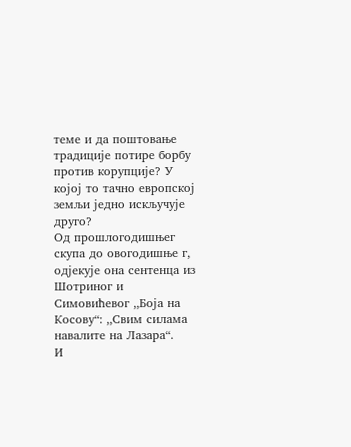теме и да поштовање традиције потире борбу против корупције? У којој то тачно европској земљи једно искључује друго?
Од прошлогодишњег скупа до овогодишње г, одјекује она сентенца из Шотриног и Симовићевог ,,Боја на Косову“: ,,Свим силама навалите на Лазара“.
И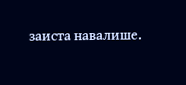заиста навалише.